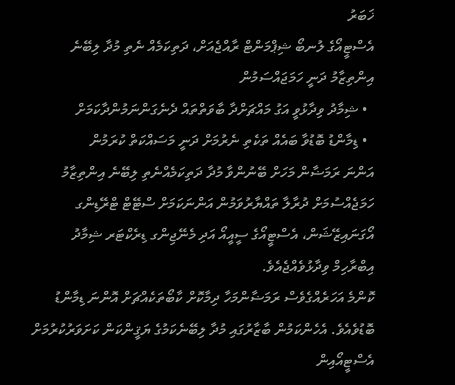ޚަބަރު
އެސްޓީއޯގެ ލުނބޯ ޝިޕްމަންޓް ރާއްޖެއަށް، ދަތިކަމެއް ނެތި މުދާ ލިބޭނެ އިންތިޒާމު ދަނީ ހަމަޖައްސަމުން
  • ޝިމާދު ވިދާޅުވީ އަގު މައްޗަށްދާ ބާވަތްތައް ދެނެގަންނަމުންދާކަމަށް
  • ޑިމާންޑު ބޮޑުވާ ބައެއް ތަކެތި ނެރުމަށް ދަނީ މަސައްކަތް ކުރަމުން
އަންނަ ރަމަޟާން މަހަށް ބޭނުންވާ މުދާ ދަތިކަމެއްނެތި ލިބޭނެ އިންތިޒާމު ހަމަޖެއްސުމަށް ދުރާލާ ތައްޔާރުވަމުން އަންނަކަމަށް ސްޓޭޓް ޓްރޭޑިންގ އޯގަނައިޒޭޝަން، އެސްޓީއޯގެ ސީއީއޯ އަދި މެނޭޖިންގ ޑިރެކްޓަރ ޝިމާދު އިބްރާހިމް ވިދާޅުވެއްޖެއެވެ.
ކޮންމެ އަހަރެއްގެވެސް ރަމަޟާންމަހާ ދިމާކޮށް ކާބޯތަކެއްޗަށް އޮންނަ ޑިމާންޑު ބޮޑުވެއެވެ. އެހެންކަމުން ބާޒާރުގައި މުދާ ލިބޭނެކަމުގެ ޔަޤީންކަން ކަށަވަރުކުރުމަށް އެސްޓީއޯއިން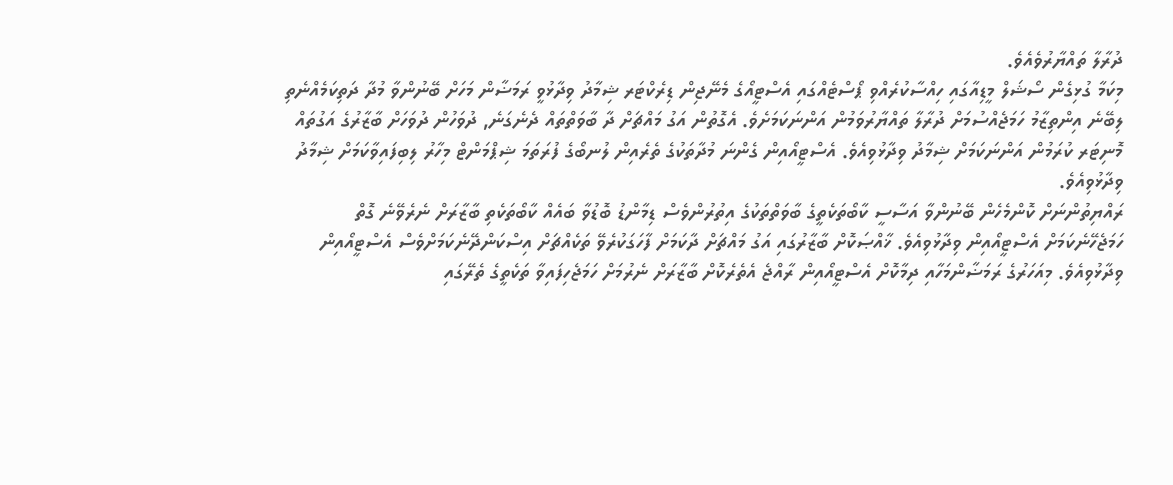ދުރާލާ ތައްޔާރުވެއެވެ.
މިކަމާ ގުޅިގެން ސޯޝަލް މީޑިއާގައި ހިއްސާކުރެއްވި ޕޯސްޓެއްގައި އެސްޓީއޯގެ މެނޭޖިން ޑިރެކްޓަރ ޝިމާދު ވިދާޅުވީ ރަމަޟާން މަހަށް ބޭނުންވާ މުދާ ދަތިކަމެއްނެތި ލިބޭނެ އިންތިޒާމު ހަމަޖެއްސުމަށް ދުރާލާ ތައްޔާރުވަމުން އަންނަކަމަށެވެ. އެގޮތުން އަގު މައްޗަށް ދާ ބާވަތްތައް ދެނެގަނެ, ދުވަހުން ދުވަހަށް ބާޒާރުގެ އަގުތައް މޮނިޓަރ ކުރަމުން އަންނަކަމަށް ޝިމާދު ވިދާޅުވިއެވެ. އެސްޓީއޯއިން ގެންނަ މުދާތަކުގެ ތެރެއިން ލުނބޯގެ ފުރަތަމަ ޝިޕްމަންޓް މިހާރު ލިބިފައިވާކަމަށް ޝިމާދު ވިދާޅުވިއެވެ.
ރައްޔިތުންނަށް ކޮންމެހެން ބޭނުންވާ އަސާސީ ކާބޯތަކެތީގެ ބާވަތްތަކުގެ އިތުރުންވެސް ޑިމާންޑު ބޮޑުވާ ބައެއް ކާބޯތަކެތި ބާޒާރަށް ނެރެވޭނެ ގޮތް ހަމަޖެހޭނެކަމަށް އެސްޓީއޯއިން ވިދާޅުވިއެވެ. ޚާއްޞަކޮށް ބާޒާރުގައި އަގު މައްޗަށް ދާކަމަށް ފާހަގަކުރެވޭ ތަކެއްޗަށް އިސްކަންދޭނެކަމަށްވެސް އެސްޓީއޯއިން ވިދާޅުވިއެވެ. މިއަހަރުގެ ރަމަޟާންމަހާއި ދިމާކޮށް އެސްޓީއޯއިން ރާއްޖެ އެތެރެކޮށް ބާޒާރަށް ނެރުމަށް ހަމަޖެހިފައިވާ ތަކެތީގެ ތެރޭގައި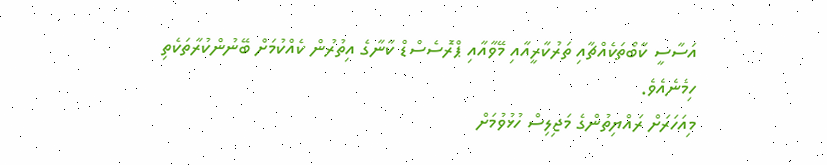އަސާސީ ކާބޯތަކެއްޗާއި ތަރުކާރީއާއި މޭވާއާއި ޕްރޮސެސްޑް ކާނާގެ އިތުރުން ކެއްކުމަށް ބޭނުންކުރާތަކެތި ހިމެނެއެވެ.
މިއަހަރަށް ރައްޔިތުންގެ މަޖިލިސް ހުޅުވުމަށް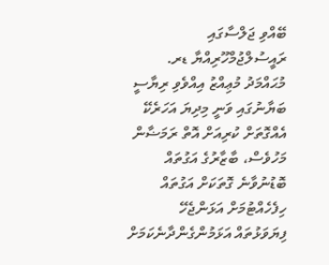ބޭއްވި ޖަލްސާގައި ރައީސުލްޖުމްހޫރިއްޔާ ޑރ. މުޙައްމަދު މުޢިއްޒު އިއްވެވި ރިޔާސީ ބަޔާނުގައި ވަނީ މިދިޔަ އަހަރެކޭ އެއްގޮތަށް ކުރިއަށް އޮތް ރަމަޟާން މަހުވެސް، ބާޒާރުގެ އަގުތައް ބޮޑުނުވާނެ ގޮތަކަށް އަގުތައް ހިފެހެއްޓުމަށް އަޅަންޖެހޭ ފިޔަވަޅުތައް އަޅަމުންގެންދާނެކަމަށް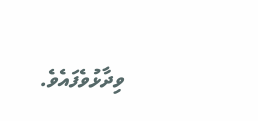ވިދާޅުވެފައެވެ.